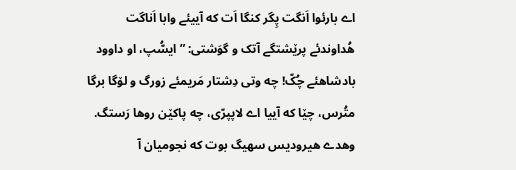اے بارئوا اَنگت پِگر کنگا اَت که آییئے وابا اَناگت هُداوندئے پرێشتگے آتک و گوَشتی: ”ایسُّپ، او داوود بادشاهئے چُکّ! چه وتی دِشتار مَریمئے زورگ و لۆگا برگا متُرس، چێا که آییا اے لاپپرّی، چه پاکێن روها رَستگ.
وهدے هیرودیس سهیگ بوت که نجومیان آ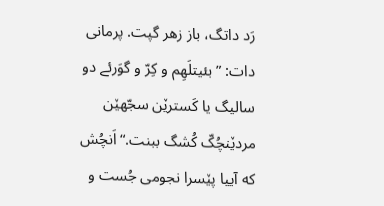رَد داتگ، باز زهر گپت. پرمانی دات: ”بئیتلَهِم و کِرّ و گوَرئے دو سالیگ یا کَسترێن سجّهێن مردێنچُکّ کُشگ ببنت.“ اَنچُش که آییا پێسرا نجومی جُست و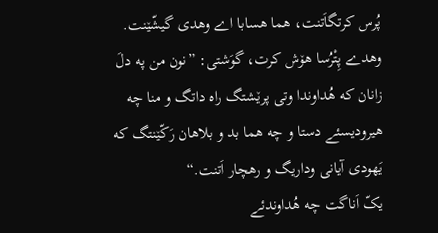پُرس کرتگاَتنت، هما هسابا اے وهدی گیشّێنت.
وهدے پِتْرُسا هۆش کرت، گوَشتی: ”نون من په دلَ زانان که هُداوندا وتی پرێشتگ راه داتگ و منا چه هیرودیسئے دستا و چه هما بد و بلاهان رَکّێنتگ که یَهودی آیانی وداریگ و رهچار اَتنت.“
یکّ اَناگت چه هُداوندئے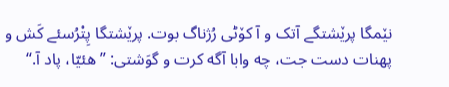نێمگا پرێشتگے آتک و آ کۆٹی رُژناگ بوت. پرێشتگا پِتْرُسئے کَش و پهنات دست جت، چه وابا آگه کرت و گوَشتی: ”هئیّا، پاد آ.“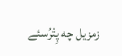زمزیل چه پِتْرُسئے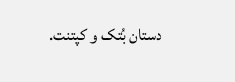دستان بُتک و کپتنت.